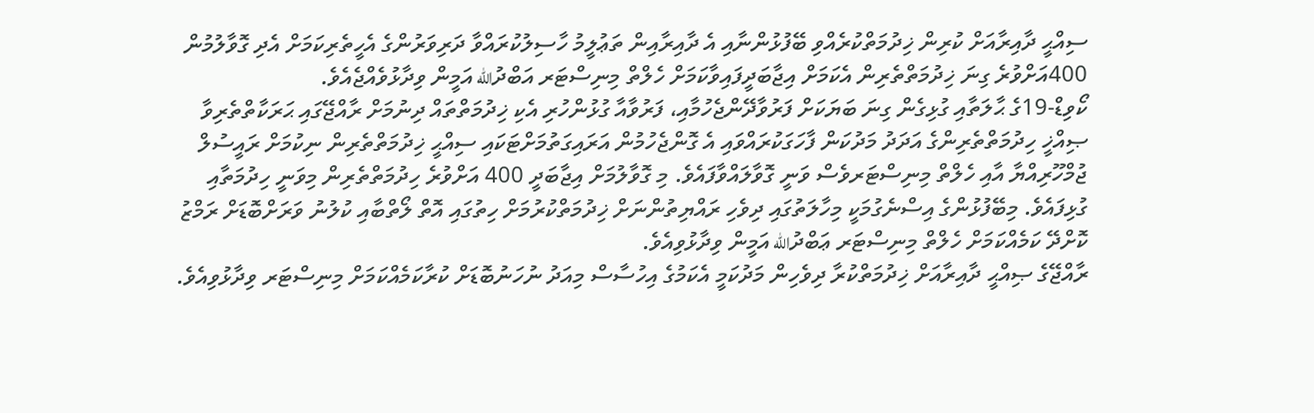ސިއްޙީ ދާއިރާއަށް ކުރިން ޚިދުމަތްކުރެއްވި ބޭފުޅުންނާއި އެ ދާއިރާއިން ތަޢުލީމު ހާސިލުކުރައްވާ ދަރިވަރުންގެ އެހީތެރިކަމަށް އެދި ގޮވާލުމުން 400އަށްވުރެ ގިނަ ޚިދުމަތްތެރިން އެކަމަށް އިޖާބަދީފައިވާކަމަށް ހެލްތް މިނިސްޓަރ އަބްދުالله އަމީން ވިދާޅުވެއްޖެއެވެ.
ކޯވިޑް-19ގެ ޙާލަތާއި ގުޅިގެން ގިނަ ބަޔަކަށް ފަރުވާދޭންޖެހުމާއި، ފަރުވާއާ ގުޅުންހުރި އެކި ޚިދުމަތްތައް ދިނުމަށް ރާއްޖޭގައި ޙަރަކާތްތެރިވާ ޞިއްޚީ ހިދުމަތްތެރިންގެ އަދަދު މަދުކަން ފާހަގަކުރައްވައި އެ ގޮންޖެހުމުން އަރައިގަތުމަށްޓަކައި ސިއްޙީ ޚިދުމަތްތެރިން ނިކުމަށް ރައީސުލް ޖުމްހޫރިއްޔާ އާއި ހެލްތް މިނިސްޓަރވެސް ވަނީ ގޮވާލައްވާފައެވެ. މި ގޮވާލުމަށް އިޖާބަދީ 400 އަށްވުރެ ހިދުމަތްތެރިން މިވަނީ ހިދުމަތާއި ގުޅިފައެވެ. މިބޭފުޅުންގެ އިސްނެގުމަކީ މިހާލަތުގައި ދިވެހި ރައްޔިތުންނަށް ޚިދުމަތްކުރުމަށް ހިތުގައި އޮތް ލޯތްބާއި ކުލުނު ވަރަށްބޮޑަށް ރަމްޒު ކޮށްދޭ ކަމެއްކަމަށް ހެލްތް މިނިސްޓަރ ޢަބްދުالله އަމީން ވިދާޅުވިއެވެ.
ރާއްޖޭގެ ޞިއްޙީ ދާއިރާއަށް ޚިދުމަތްކުރާ ދިވެހިން މަދުކަމީ އެކަމުގެ އިހުސާސް މިއަދު ނުހަނުބޮޑަށް ކުރާކަމެއްކަމަށް މިނިސްޓަރ ވިދާޅުވިއެވެ.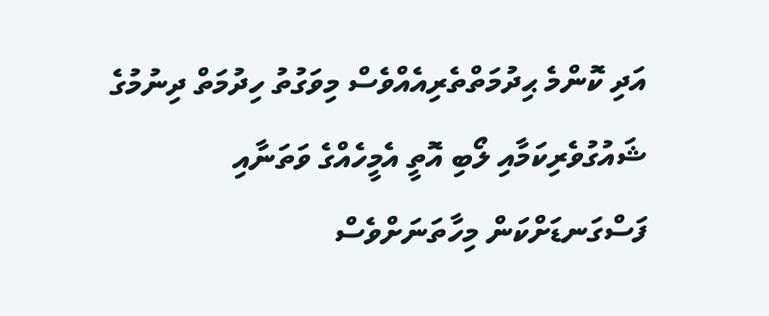އަދި ކޮންމެ ޙިދުމަތްތެރިއެއްވެސް މިވަގުތު ހިދުމަތް ދިނުމުގެ ޝައުގުވެރިކަމާއި ލޯބި އޮތީ އެމީހެއްގެ ވަތަނާއި ފަސްގަނޑަށްކަން މިހާތަނަށްވެސް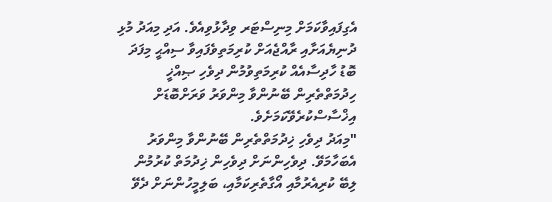އެގިފައިވާކަމަށް މިނިސްޓަރ ވިދާޅުވިއެވެ. އަދި މިއަދު މުޅި ދުނިޔެއަށާއި ރާއްޖެއަށް ކުރިމަތިވެފައިވާ ސިއްޙީ މިފަދަ ބޮޑު ހާދިސާއެއް ކުރިމަތިވުމުން ދިވެހި ޞިއްޚީ ހިދުމަތްތެރިން ބޭނުންވާ މިންވަރު ވަރަށްބޮޑަށް އިޚްސާސްކުރެވޭކަމަށެވެ.
"މިއަދު ދިވެހި ޚިދުމަތްތެރިން ބޭނުންވާ މިންވަރު އެބަހާމަވޭ. ދިވެހިންނަށް ދިވެހިން ޚިދުމަތް ކުރުމުން ލިބޭ ކުރިއެރުމާއި އޯގާތެރިކަމާއި، ބަލިމީހުންނަށް ދެވޭ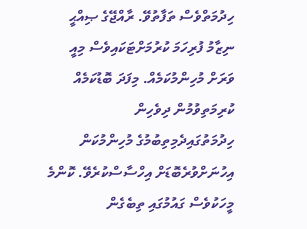ހިދުމަތްވެސް ތަފާތުވޭ. ރާއްޖޭގެ ޞިއްޙީ ނިޒާމު ފުރިހަމަ ކުރުމަށްޓަކައިވެސް މިއީ ވަރަށް މުހިންމުކަމެއް. މިފަދަ ބޮޑުކަމެއް ކުރިމަތިވުމުން ދިވެހިން ހިދުމަތުގައިދެމިތިބުމުގެ މުހިންމުކަން އިހުނަށްވުރެބޮޑަށް އިހްސާސްކުރެވޭ. ކޮންމެ މީހަކުވެސް ގައުމުގައި ތިބެގެން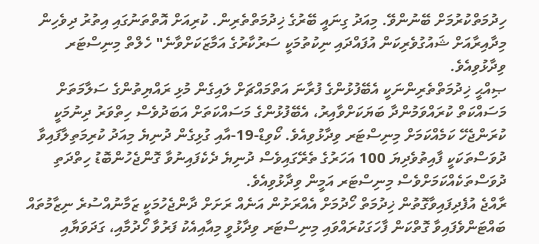ހިދުމަތްކުރުމަށް ބޭނުންވޭ. މިއަދު ގިނައީ ބޭރުގެ ޚިދުމަތްތެރިން. ކުރިއަށް އޮތްތަނުގައި އިތުރު ދިވެހިން މިދާއިރާއަށް ޝައުގުވެރިކަން އުފައްދައި ނިކުތުމަކީ ސަރުކާރުގެ އަމާޒަކަށްވާނެ" ހެލްތް މިނިސްޓަރ ވިދާޅުވިއެވެ.
ޞިއްޙީ ޚިދުމަތްތެރިންނަކީ އެބޭފުޅުންގެ ފުރާނަ އަތްމައްޗަށް ލައިގެން މުޅި ރައްޔިތުންގެ ސަލާމަތަށް މަސައްކަތް ކުރައްވަމުންދާ ބަޔަކަށްވާއިރު، އެބޭފުޅުންގެ މަސައްކަތަށް އަބަދުވެސް ހިތްވަރު ދިނުމަކީ ކުރަންޖެހޭ ކަމެއްކަމަށް މިނިސްޓަރ ވިދާޅުވިއެވެ. ކޯވިޑް-19-އާއި ގުޅިގެން ދުނިޔެ މިއަދު ކުރިމަތިލާފައިވާ ދުވަސްތަކަކީ ފާއިތުވެދިޔަ 100 އަހަރުގެ ތެރޭގައިވެސް ދުނިޔެ ދެކެފައިނުވާ ގޮންޖެހުންބޮޑު ހިތްދަތި ދުވަސްތަކެއްކަމަށްވެސް މިނިސްޓަރ އަމީން ވިދާޅުވިއެވެ.
ރާއްޖެ އުފެދިފައިވާގޮތުން ޚިދުމަތް ހޯދުމަށް އެއްރަށުން އަނެއް ރަށަށް ދާންޖެހުމަކީ ޒަމާނުއްސުރެ ނިޒާމުތައް ބައްޓަންވެފައިވާ ގޮތްކަން ފާހަގަކުރައްވައި މިނިސްޓަރ ވިދާޅުވީ މިއާއިއެކު ފަރުވާ ހޯދުމާއި، ގަދަވަޔާއި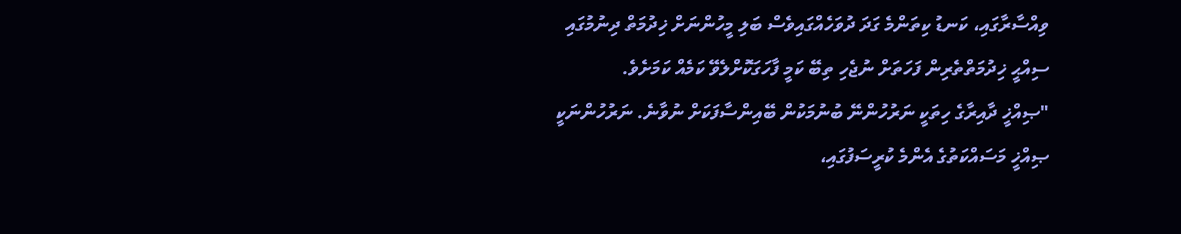ވިއްސާރާގައި، ކަނޑު ކިތަންމެ ގަދަ ދުވަހެއްގައިވެސް ބަލި މީހުންނަށް ޚިދުމަތް ދިނުމުގައި ސިއްޙީ ޚިދުމަތްތެރިން ފަހަތަށް ނުޖެހި ތިބޭ ކަމީ ފާހަގަކޮށްލެވޭ ކަމެއް ކަމަށެވެ.
"ޞިއްޚީ ދާއިރާގެ ހިތަކީ ނަރުހުންނޭ ބުނުމަކުން ބޭއިންސާފަކަށް ނުވާނެ. ނަރުހުންނަކީ ޞިއްޚީ މަސައްކަތުގެ އެންމެ ކުރީސަފުގައި،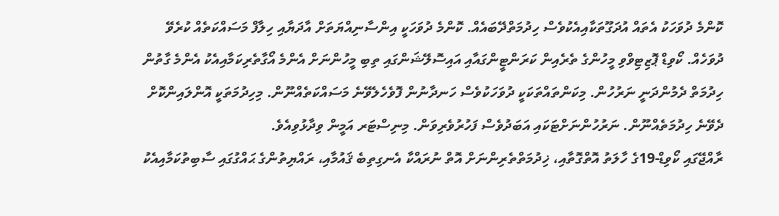ކޮންމެ ދުވަހަކު އެތައް އުދަގޫތަކާއިއެކުވެސް ހިދުމަތްދޭބައެއް. ކޮންމެ ދުވަހަކީ އިންސާނިއްޔަތަށް އާދަޔާއި ހިލާފް މަސައްކަތެއް ކުރެވޭ ދުވަހެއް. ކޯވިޑް ޕޮޒިޓިވްވި މީހުންގެ ތެރެއިން ކަރަންޓީންގައާއި އައިސޮލޭޝަންގައި ތިބި މީހުންނަށް އެންމެ އޯގާތެރިކަމާއިއެކު އެންމެ ގާތުން ހިދުމަތް ދެމުންދަނީ ނަރުހުން. މިކަންތައްތަކަކީ ދުވަހަކުވެސް ހަނދާނުން ފޮވެހެލެވޭނެ މަސައްކަތެއްނޫން. މިހިދުމަތަކީ އޮންލައިންކޮށް ދެވޭނެ ހިދުމަތެއްނޫން. ނަރުހުންނަށްޓަކައި އަބަދުވެސް ފަހުރުވެރިވަން. މިނިސްޓަރ އަމީން ވިދާޅުވިއެވެ.
ރާއްޖޭގައި ކޯވިޑް-19ގެ ހާލަތު އޮތްގޮތާއި، ޚިދުމަތްތެރިންނަށް އޮތް ނުރައްކާ އެނގިތިބެ ޤައުމާއި، ރައްޔިތުންގެ ޙައްގުގައި ސާބިތުކަމާއިއެކު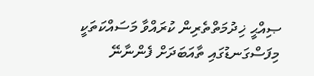ޞިއްޙީ ޚިދުމަތްތެރިން ކުރައްވާ މަސައްކަތަކީ މިފަސްގަނޑުގައި ތާއަބަދަށް ފެންނާނޭ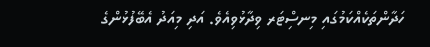ހަދާންތަކެއްކަމުގައި މިނސިްޓަރ ވިދާޅުވިއެވެ. އަދި މިއަދު އެބޭފުޅުންގެ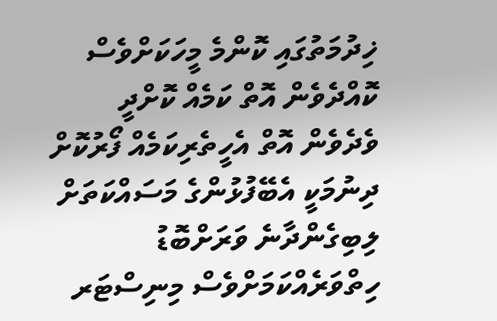ޚިދުމަތުގައި ކޮންމެ މީހަކަށްވެސް ކޮއްދެވެން އޮތް ކަމެއް ކޮށްދީ ވެދެވެން އޮތް އެހީތެރިކަމެއް ފޯރުކޮށް ދިނުމަކީ އެބޭފުޅުންގެ މަސައްކަތަށް ލިބިގެންދާނެ ވަރަށްބޮޑު ހިތްވަރެއްކަމަށްވެސް މިނިސްޓަރ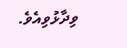ވިދާޅުވިއެވެ.